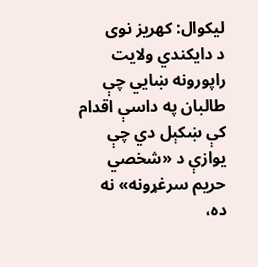لیکوال: کهریز نوی
د دایکندي ولایت راپورونه ښايي چې طالبان په داسې اقدام کې ښکېل دي چې یوازې د «شخصي حریم سرغړونه» نه ده،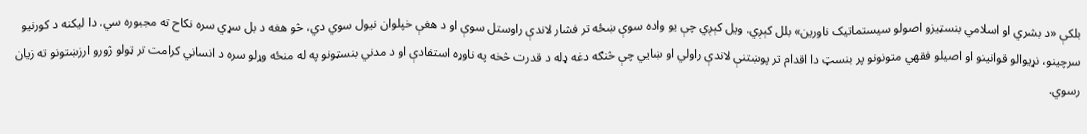بلکې «د بشري او اسلامي بنسټیزو اصولو سیستماتیک ناورین» بلل کېږي. ویل کېږي چې یو واده سوې ښځه تر فشار لاندې راوستل سوې او د هغې خپلوان نیول سوي دي، څو هغه د بل سړي سره نکاح ته مجبوره سي. دا لیکنه د کورنیو سرچینو، نړیوالو قوانینو او اصیلو فقهي متونونو پر بنسټ دا اقدام تر پوښتنې لاندې راولي او ښايي چې څنګه دغه ډله د قدرت څخه په ناوړه استفادې او د مدني بنسټونو په له منځه وړلو سره د انساني کرامت تر ټولو ژورو ارزښتونو ته زیان رسوي.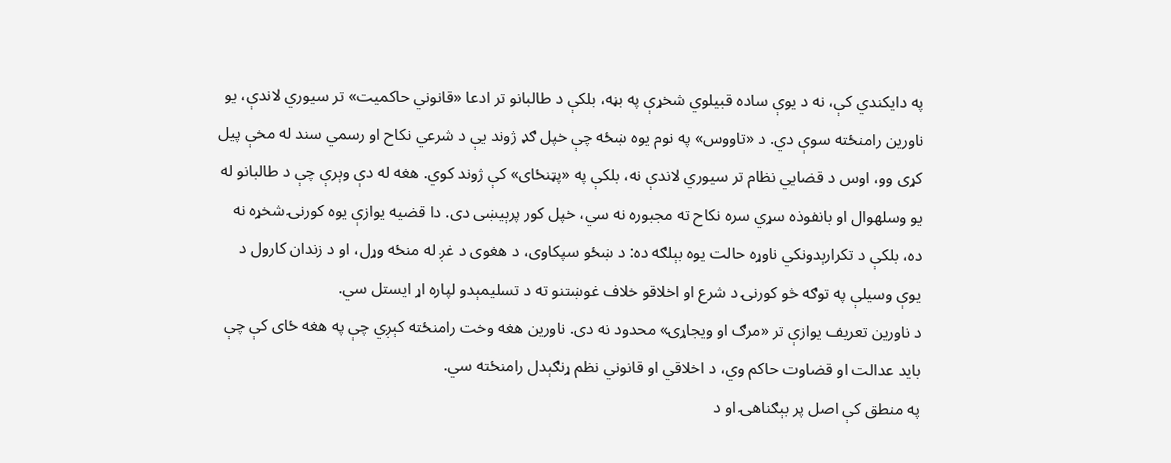په دایکندي کې، نه د یوې ساده قبیلوي شخړې په بڼه، بلکې د طالبانو تر ادعا «قانوني حاکمیت» تر سیوري لاندې، یو ناورین رامنځته سوې دي. د «تاووس» په نوم یوه ښځه چې خپل ګډ ژوند یې د شرعي نکاح او رسمي سند له مخې پیل کړی وو، اوس د قضايي نظام تر سیوري لاندې نه، بلکې په «پټنځای» کې ژوند کوي. هغه له دې وېرې چې د طالبانو له یو وسلهوال او بانفوذه سړي سره نکاح ته مجبوره نه سي، خپل کور پرېیښی دی. دا قضیه یوازې یوه کورنۍ شخړه نه ده، بلکې د تکرارېدونکي ناوړه حالت یوه بېلګه ده: د ښځو سپکاوی، د هغوی د غږ له منځه وړل، او د زندان کارول د یوې وسیلې په توګه څو کورنۍ د شرع او اخلاقو خلاف غوښتنو ته د تسلیمېدو لپاره اړ ایستل سي.
د ناورین تعریف یوازې تر «مرګ او ویجاړۍ» محدود نه دی. ناورین هغه وخت رامنځته کېږي چې په هغه ځای کې چې باید عدالت او قضاوت حاکم وي، د اخلاقي او قانوني نظم ړنګېدل رامنځته سي.
په منطق کې اصل پر بېګناهۍ او د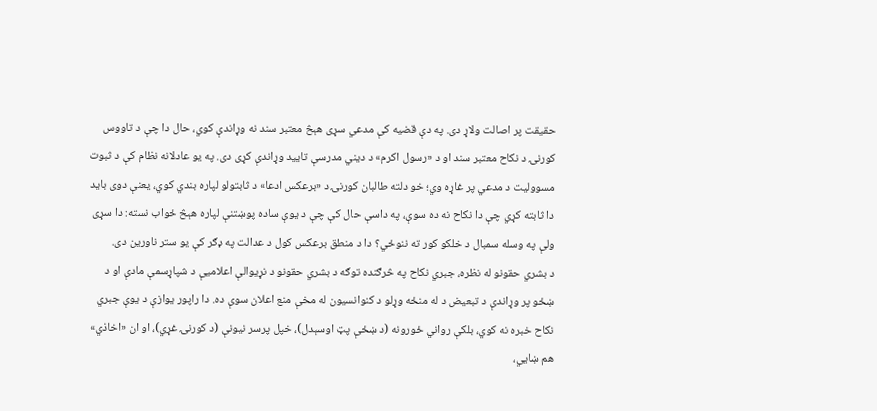حقیقت پر اصالت ولاړ دی. په دې قضیه کې مدعي سړی هېڅ معتبر سند نه وړاندې کوي، حال دا چې د تاووس کورنۍ د نکاح معتبر سند او د «رسول اکرم» د دیني مدرسې تایید وړاندې کړی دی. په یو عادلانه نظام کې د ثبوت مسوولیت د مدعي پر غاړه وي؛ خو دلته طالبان کورنۍ د «برعکس ادعا» د ثابتولو لپاره بندي کوي، یعنې دوی باید دا ثابته کړي چې دا نکاح نه ده سوې، په داسې حال کې چې د یوې ساده پوښتنې لپاره هېڅ ځواب نسته: دا سړی ولې په وسله سمبال د خلکو کور ته ننوځي؟ دا د منطق برعکس کول د عدالت په ډګر کې یو ستر ناورین دی.
د بشري حقونو له نظره، جبري نکاح په څرګنده توګه د بشري حقونو د نړیوالې اعلامیې د شپاړسمې مادې او د ښځو پر وړاندې د تبعیض د له منځه وړلو د کنوانسیون له مخې منع اعلان سوې ده. دا راپور یوازې د یوې جبري نکاح خبره نه کوي، بلکې رواني ځورونه (د ښځې پټ اوسېدل)، خپل پرسر نیونې (د کورنۍ غړي)، او ان «اخاذي» هم ښايي،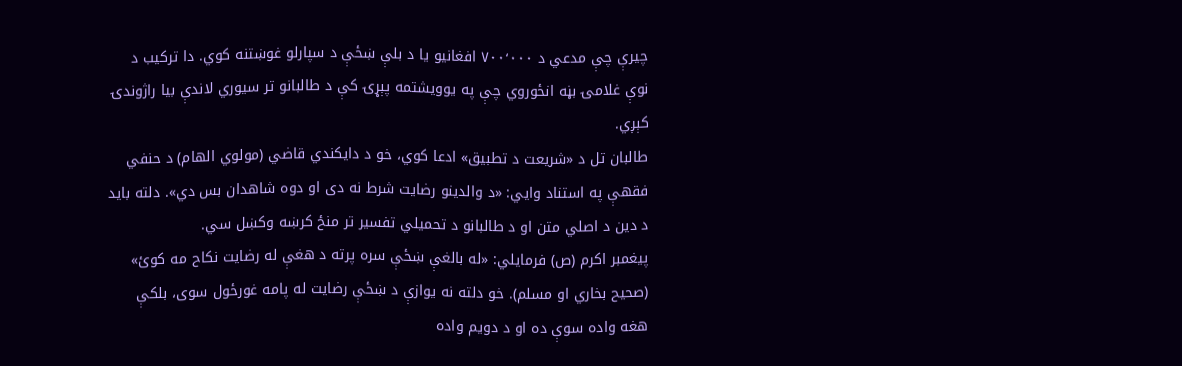چیرې چې مدعي د ۷۰۰٬۰۰۰ افغانیو یا د بلې ښځې د سپارلو غوښتنه کوي. دا ترکیب د نوې غلامۍ بڼه انځوروي چې په یوویشتمه پېړۍ کې د طالبانو تر سیوري لاندې بیا راژوندۍ کېږي.
طالبان تل د «شریعت د تطبیق» ادعا کوي، خو د دایکندي قاضي (مولوي الهام) د حنفي فقهې په استناد وایي: «د والدینو رضایت شرط نه دی او دوه شاهدان بس دي». دلته باید د دین د اصلي متن او د طالبانو د تحمیلي تفسیر تر منځ کرښه وکښل سي.
پیغمبر اکرم (ص) فرمایلي: «له بالغې ښځې سره پرته د هغې له رضایت نکاح مه کوئ» (صحیح بخاري او مسلم). خو دلته نه یوازې د ښځې رضایت له پامه غورځول سوی، بلکې هغه واده سوې ده او د دویم واده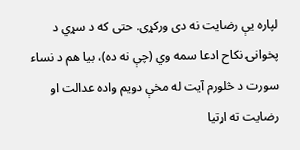لپاره یې رضایت نه دی ورکړی. حتی که د سړي د پخوانۍ نکاح ادعا سمه وي (چې نه ده)، بیا هم د نساء سورت د څلورم آیت له مخې دویم واده عدالت او رضایت ته اړتیا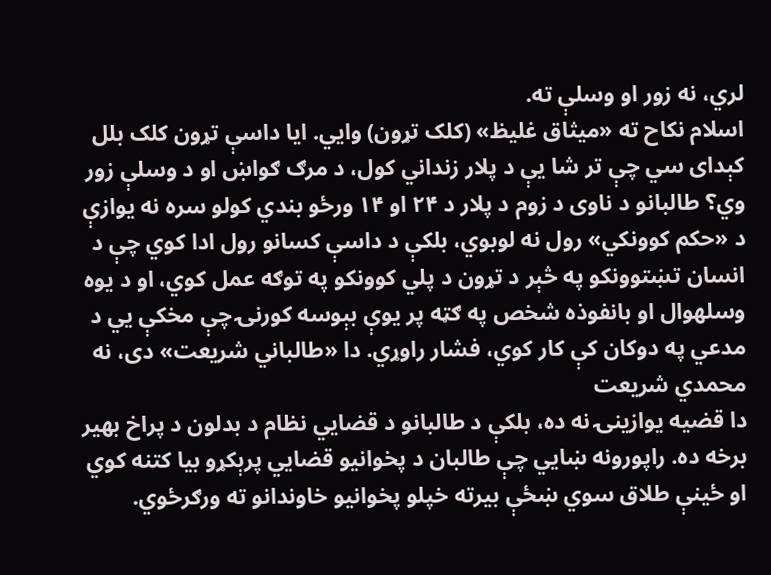لري، نه زور او وسلې ته.
اسلام نکاح ته «میثاق غلیظ» (کلک تړون) وایي. ایا داسې تړون کلک بلل کېدای سي چې تر شا یې د پلار زنداني کول، د مرګ ګواښ او د وسلې زور وي؟ طالبانو د ناوی د زوم د پلار د ۲۴ او ۱۴ ورځو بندي کولو سره نه یوازې د «حکم کوونکي» رول نه لوبوي، بلکې د داسې کسانو رول ادا کوي چې د انسان تښتوونکو په څېر د تړون د پلي کوونکو په توګه عمل کوي، او د یوه وسلهوال او بانفوذه شخص په ګټه پر یوې بېوسه کورنۍ چې مخکې يي د مدعي په دوکان کې کار کوي، فشار راوړي. دا «طالباني شریعت» دی، نه محمدي شریعت
دا قضیه یوازینۍ نه ده، بلکې د طالبانو د قضايي نظام د بدلون د پراخ بهیر برخه ده. راپورونه ښايي چې طالبان د پخوانیو قضايي پرېکړو بیا کتنه کوي او ځینې طلاق سوي ښځې بیرته خپلو پخوانیو خاوندانو ته ورګرځوي.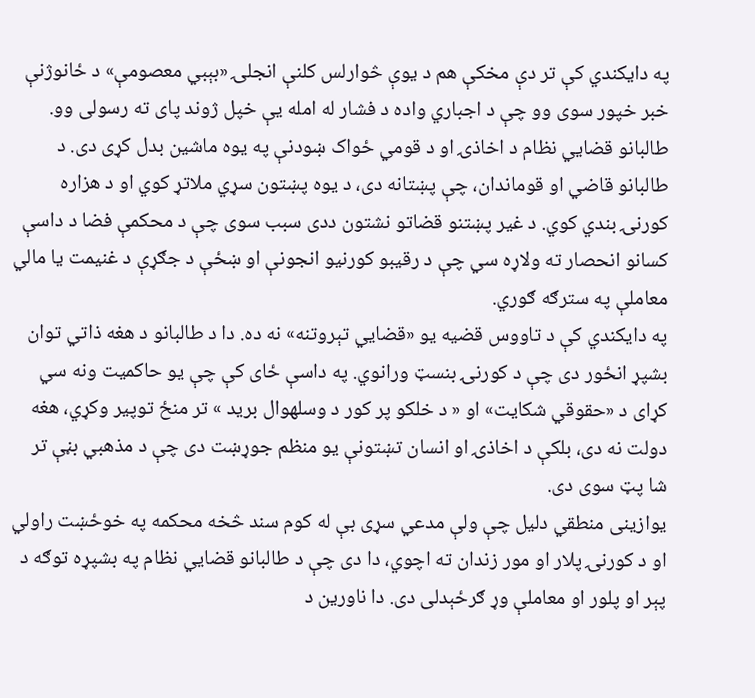په دایکندي کې تر دې مخکې هم د یوې څوارلس کلنې انجلۍ «بېبي معصومې» د ځانوژنې خبر خپور سوی وو چې د اجباري واده د فشار له امله یې خپل ژوند پای ته رسولی وو.
طالبانو قضايي نظام د اخاذۍ او د قومي ځواک ښودنې په یوه ماشین بدل کړی دی. د طالبانو قاضي او قوماندان، چې پښتانه دی، د یوه پښتون سړي ملاتړ کوي او د هزاره کورنۍ بندي کوي. د غیر پښتنو قضاتو نشتون ددی سبب سوی چې د محکمې فضا د داسې کسانو انحصار ته ولاړه سي چې د رقیبو کورنیو انجونې او ښځې د جګړې د غنیمت یا مالي معاملې په سترګه ګوري.
په دایکندي کې د تاووس قضیه یو «قضايي تېروتنه» نه ده. دا د طالبانو د هغه ذاتي توان بشپړ انځور دی چې د کورنۍ بنسټ ورانوي. په داسې ځای کې چې یو حاکمیت ونه سي کړای د «حقوقي شکایت» او « د خلکو پر کور د وسلهوال برید » تر منځ توپیر وکړي، هغه دولت نه دی، بلکې د اخاذۍ او انسان تښتونې یو منظم جوړښت دی چې د مذهبي بڼې تر شا پټ سوی دی.
یوازینی منطقي دلیل چې ولې مدعي سړی بې له کوم سند څخه محکمه په خوځښت راولي او د کورنۍ پلار او مور زندان ته اچوي، دا دی چې د طالبانو قضايي نظام په بشپړه توګه د پېر او پلور او معاملې وړ ګرځېدلی دی. دا ناورین د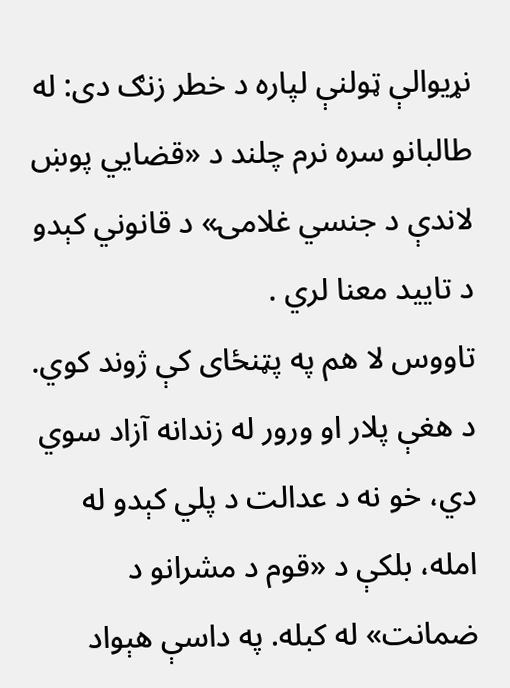نړیوالې ټولنې لپاره د خطر زنګ دی: له طالبانو سره نرم چلند د «قضايي پوښ لاندې د جنسي غلامۍ» د قانوني کېدو د تایید معنا لري .
تاووس لا هم په پټنځای کې ژوند کوي. د هغې پلار او ورور له زندانه آزاد سوي دي، خو نه د عدالت د پلي کېدو له امله، بلکې د «قوم د مشرانو د ضمانت» له کبله. په داسې هېواد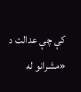کې چې عدالت د «مشرانو له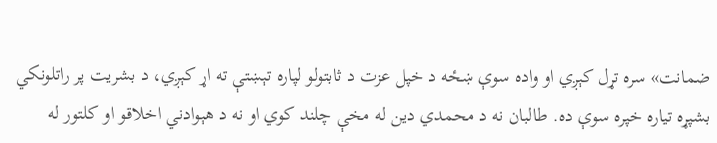ضمانت» سره تړل کېږي او واده سوې ښځه د خپل عزت د ثابتولو لپاره تېښتې ته اړ کېږي، د بشریت پر راتلونکي بشپړه تیاره خپره سوې ده. طالبان نه د محمدي دین له مخې چلند کوي او نه د هېوادني اخلاقو او کلتور له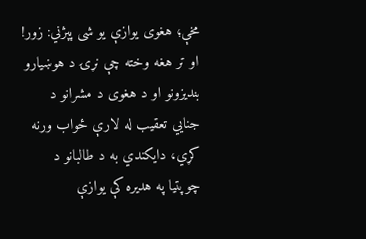مخې؛ هغوی یوازې یو شی پېژني: زور!
او تر هغه وخته چې نړۍ د هوښیارو بندیزونو او د هغوی د مشرانو د جنايي تعقیب له لارې ځواب ورنه کړي، دایکندي به د طالبانو د چوپتیا په هدیره کې یوازې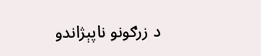د زرګونو ناپېژاندو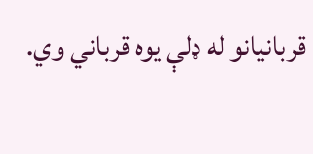قربانیانو له ډلې یوه قرباني وي.